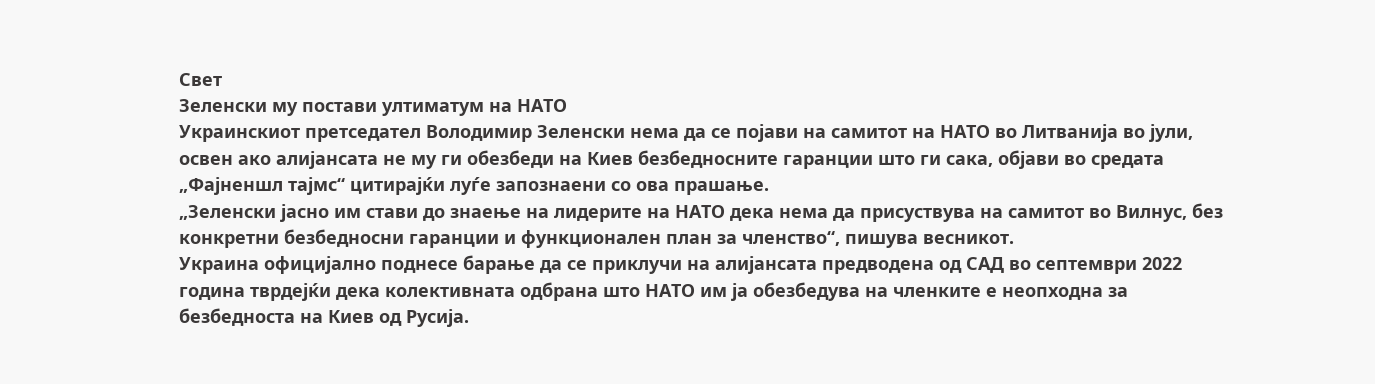Свет
Зеленски му постави ултиматум на НАТО
Украинскиот претседател Володимир Зеленски нема да се појави на самитот на НАТО во Литванија во јули, освен ако алијансата не му ги обезбеди на Киев безбедносните гаранции што ги сака, објави во средата „Фајненшл тајмс“ цитирајќи луѓе запознаени со ова прашање.
„Зеленски јасно им стави до знаење на лидерите на НАТО дека нема да присуствува на самитот во Вилнус, без конкретни безбедносни гаранции и функционален план за членство“, пишува весникот.
Украина официјално поднесе барање да се приклучи на алијансата предводена од САД во септември 2022 година тврдејќи дека колективната одбрана што НАТО им ја обезбедува на членките е неопходна за безбедноста на Киев од Русија.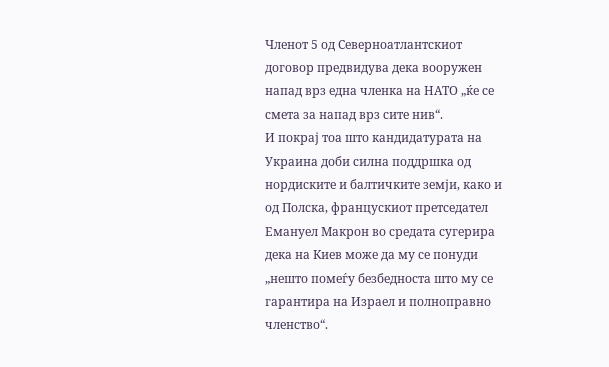Членот 5 од Северноатлантскиот договор предвидува дека вооружен напад врз една членка на НАТО „ќе се смета за напад врз сите нив“.
И покрај тоа што кандидатурата на Украина доби силна поддршка од нордиските и балтичките земји, како и од Полска, францускиот претседател Емануел Макрон во средата сугерира дека на Киев може да му се понуди „нешто помеѓу безбедноста што му се гарантира на Израел и полноправно членство“.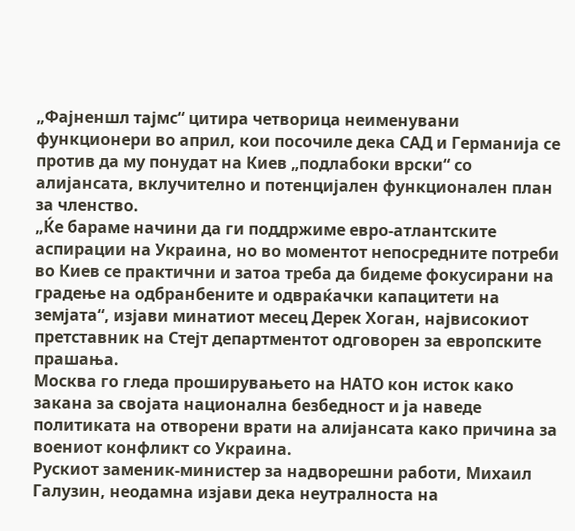„Фајненшл тајмс“ цитира четворица неименувани функционери во април, кои посочиле дека САД и Германија се против да му понудат на Киев „подлабоки врски“ со алијансата, вклучително и потенцијален функционален план за членство.
„Ќе бараме начини да ги поддржиме евро-атлантските аспирации на Украина, но во моментот непосредните потреби во Киев се практични и затоа треба да бидеме фокусирани на градење на одбранбените и одвраќачки капацитети на земјата“, изјави минатиот месец Дерек Хоган, највисокиот претставник на Стејт департментот одговорен за европските прашања.
Москва го гледа проширувањето на НАТО кон исток како закана за својата национална безбедност и ја наведе политиката на отворени врати на алијансата како причина за воениот конфликт со Украина.
Рускиот заменик-министер за надворешни работи, Михаил Галузин, неодамна изјави дека неутралноста на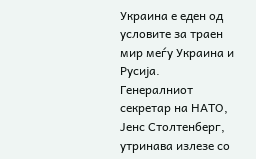Украина е еден од условите за траен мир меѓу Украина и Русија.
Генералниот секретар на НАТО, Јенс Столтенберг, утринава излезе со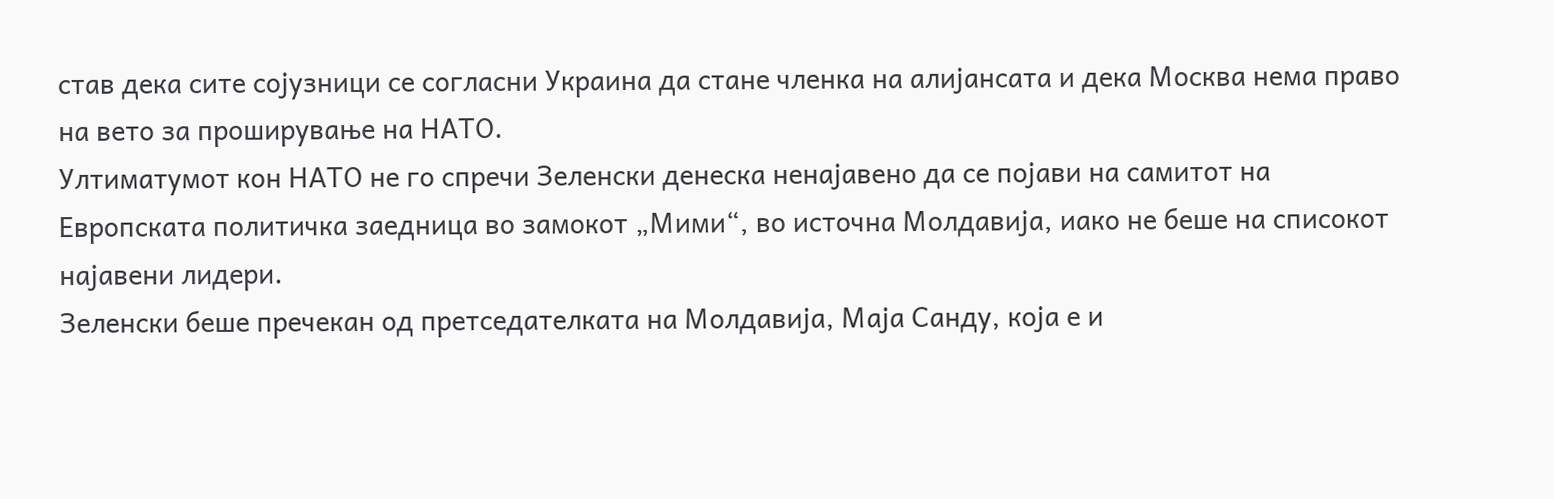став дека сите сојузници се согласни Украина да стане членка на алијансата и дека Москва нема право на вето за проширување на НАТО.
Ултиматумот кон НАТО не го спречи Зеленски денеска ненајавено да се појави на самитот на Европската политичка заедница во замокот „Мими“, во источна Молдавија, иако не беше на списокот најавени лидери.
Зеленски беше пречекан од претседателката на Молдавија, Маја Санду, која е и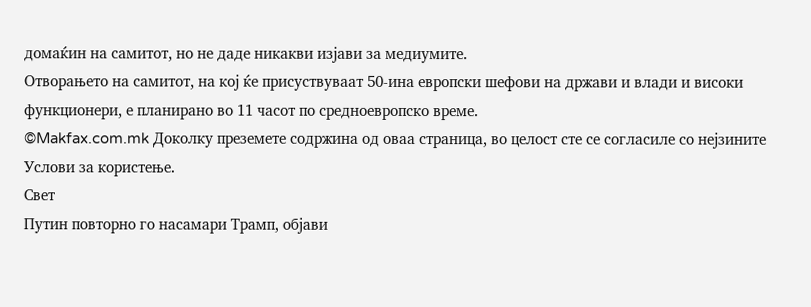домаќин на самитот, но не даде никакви изјави за медиумите.
Отворањето на самитот, на кој ќе присуствуваат 50-ина европски шефови на држави и влади и високи функционери, е планирано во 11 часот по средноевропско време.
©Makfax.com.mk Доколку преземете содржина од оваа страница, во целост сте се согласиле со нејзините Услови за користење.
Свет
Путин повторно го насамари Трамп, објави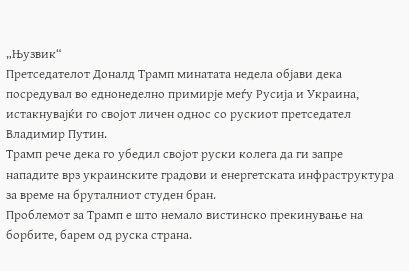„Њузвик“
Претседателот Доналд Трамп минатата недела објави дека посредувал во еднонеделно примирје меѓу Русија и Украина, истакнувајќи го својот личен однос со рускиот претседател Владимир Путин.
Трамп рече дека го убедил својот руски колега да ги запре нападите врз украинските градови и енергетската инфраструктура за време на бруталниот студен бран.
Проблемот за Трамп е што немало вистинско прекинување на борбите, барем од руска страна.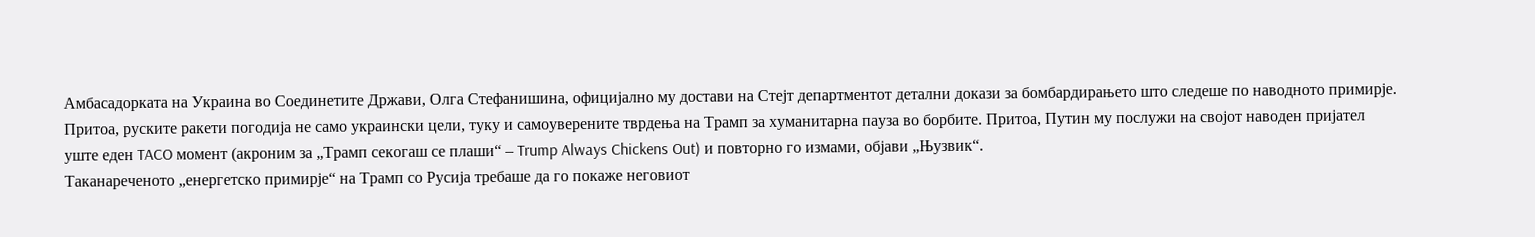Амбасадорката на Украина во Соединетите Држави, Олга Стефанишина, официјално му достави на Стејт департментот детални докази за бомбардирањето што следеше по наводното примирје.
Притоа, руските ракети погодија не само украински цели, туку и самоуверените тврдења на Трамп за хуманитарна пауза во борбите. Притоа, Путин му послужи на својот наводен пријател уште еден TACO момент (акроним за „Трамп секогаш се плаши“ – Trump Always Chickens Out) и повторно го измами, објави „Њузвик“.
Таканареченото „енергетско примирје“ на Трамп со Русија требаше да го покаже неговиот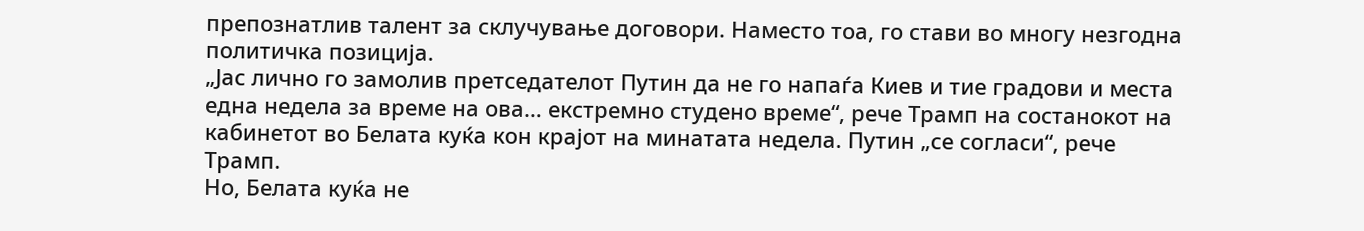препознатлив талент за склучување договори. Наместо тоа, го стави во многу незгодна политичка позиција.
„Јас лично го замолив претседателот Путин да не го напаѓа Киев и тие градови и места една недела за време на ова… екстремно студено време“, рече Трамп на состанокот на кабинетот во Белата куќа кон крајот на минатата недела. Путин „се согласи“, рече Трамп.
Но, Белата куќа не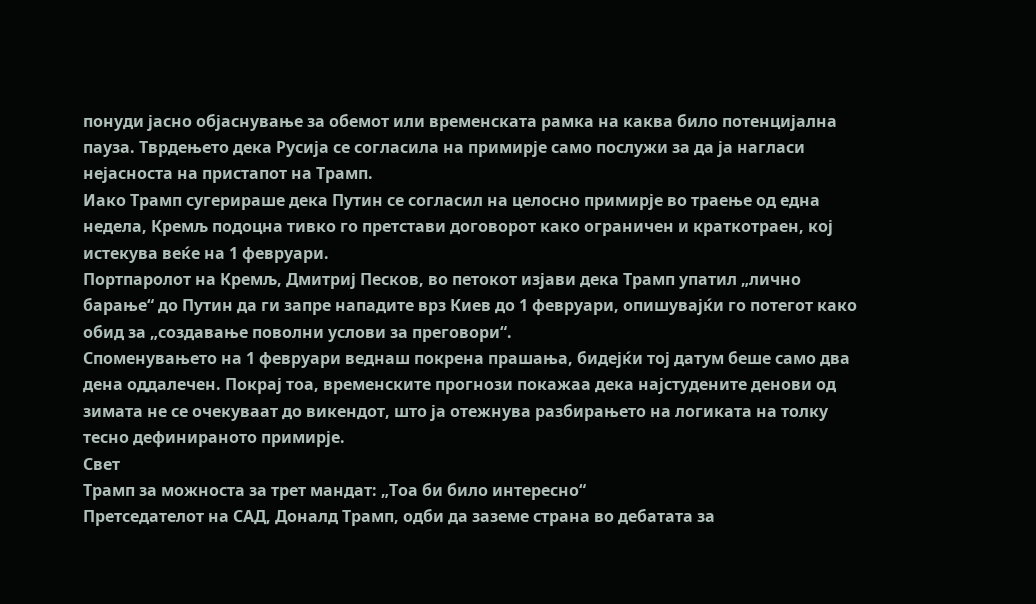понуди јасно објаснување за обемот или временската рамка на каква било потенцијална пауза. Тврдењето дека Русија се согласила на примирје само послужи за да ја нагласи нејасноста на пристапот на Трамп.
Иако Трамп сугерираше дека Путин се согласил на целосно примирје во траење од една недела, Кремљ подоцна тивко го претстави договорот како ограничен и краткотраен, кој истекува веќе на 1 февруари.
Портпаролот на Кремљ, Дмитриј Песков, во петокот изјави дека Трамп упатил „лично барање“ до Путин да ги запре нападите врз Киев до 1 февруари, опишувајќи го потегот како обид за „создавање поволни услови за преговори“.
Споменувањето на 1 февруари веднаш покрена прашања, бидејќи тој датум беше само два дена оддалечен. Покрај тоа, временските прогнози покажаа дека најстудените денови од зимата не се очекуваат до викендот, што ја отежнува разбирањето на логиката на толку тесно дефинираното примирје.
Свет
Трамп за можноста за трет мандат: „Тоа би било интересно“
Претседателот на САД, Доналд Трамп, одби да заземе страна во дебатата за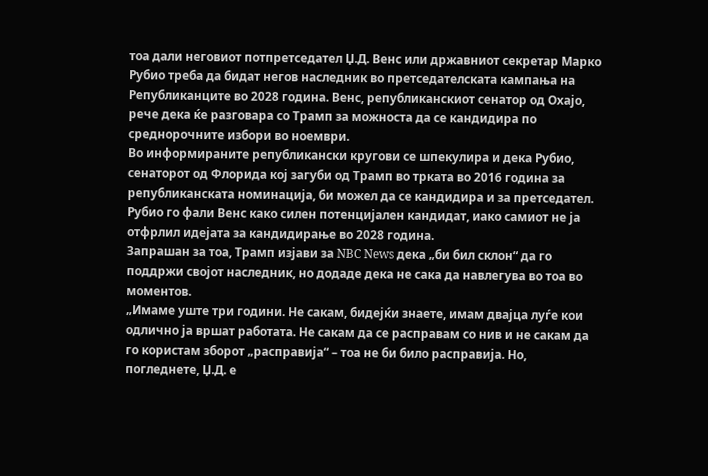тоа дали неговиот потпретседател Џ.Д. Венс или државниот секретар Марко Рубио треба да бидат негов наследник во претседателската кампања на Републиканците во 2028 година. Венс, републиканскиот сенатор од Охајо, рече дека ќе разговара со Трамп за можноста да се кандидира по среднорочните избори во ноември.
Во информираните републикански кругови се шпекулира и дека Рубио, сенаторот од Флорида кој загуби од Трамп во трката во 2016 година за републиканската номинација, би можел да се кандидира и за претседател. Рубио го фали Венс како силен потенцијален кандидат, иако самиот не ја отфрлил идејата за кандидирање во 2028 година.
Запрашан за тоа, Трамп изјави за NBC News дека „би бил склон“ да го поддржи својот наследник, но додаде дека не сака да навлегува во тоа во моментов.
„Имаме уште три години. Не сакам, бидејќи знаете, имам двајца луѓе кои одлично ја вршат работата. Не сакам да се расправам со нив и не сакам да го користам зборот „расправија“ – тоа не би било расправија. Но, погледнете, Џ.Д. е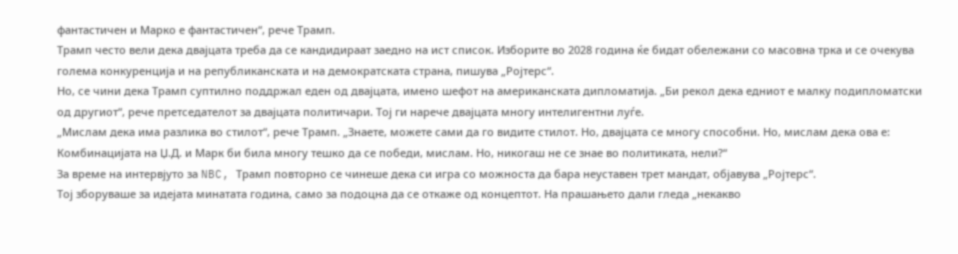фантастичен и Марко е фантастичен“, рече Трамп.
Трамп често вели дека двајцата треба да се кандидираат заедно на ист список. Изборите во 2028 година ќе бидат обележани со масовна трка и се очекува голема конкуренција и на републиканската и на демократската страна, пишува „Ројтерс“.
Но, се чини дека Трамп суптилно поддржал еден од двајцата, имено шефот на американската дипломатија. „Би рекол дека едниот е малку подипломатски од другиот“, рече претседателот за двајцата политичари. Тој ги нарече двајцата многу интелигентни луѓе.
„Мислам дека има разлика во стилот“, рече Трамп. „Знаете, можете сами да го видите стилот. Но, двајцата се многу способни. Но, мислам дека ова е: Комбинацијата на Џ.Д. и Марк би била многу тешко да се победи, мислам. Но, никогаш не се знае во политиката, нели?“
За време на интервјуто за NBC, Трамп повторно се чинеше дека си игра со можноста да бара неуставен трет мандат, објавува „Ројтерс“.
Тој зборуваше за идејата минатата година, само за подоцна да се откаже од концептот. На прашањето дали гледа „некакво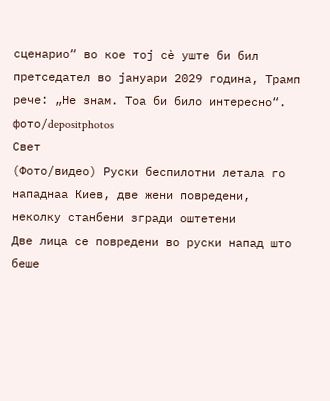сценарио“ во кое тој сè уште би бил претседател во јануари 2029 година, Трамп рече: „Не знам. Тоа би било интересно“.
фото/depositphotos
Свет
(Фото/видео) Руски беспилотни летала го нападнаа Киев, две жени повредени, неколку станбени згради оштетени
Две лица се повредени во руски напад што беше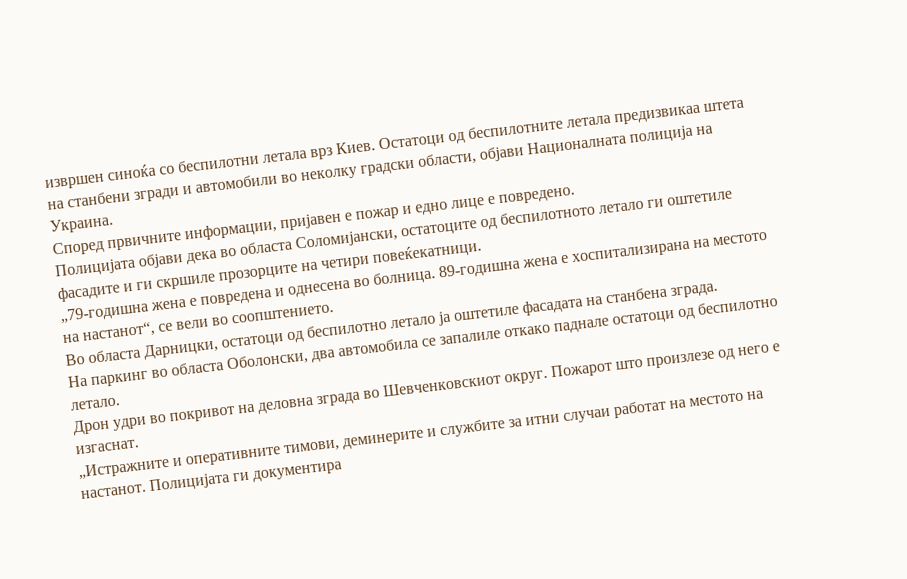извршен синоќа со беспилотни летала врз Киев. Остатоци од беспилотните летала предизвикаа штета на станбени згради и автомобили во неколку градски области, објави Националната полиција на Украина.
Според првичните информации, пријавен е пожар и едно лице е повредено.
Полицијата објави дека во областа Соломијански, остатоците од беспилотното летало ги оштетиле фасадите и ги скршиле прозорците на четири повеќекатници.
„79-годишна жена е повредена и однесена во болница. 89-годишна жена е хоспитализирана на местото на настанот“, се вели во соопштението.
Во областа Дарницки, остатоци од беспилотно летало ја оштетиле фасадата на станбена зграда.
На паркинг во областа Оболонски, два автомобила се запалиле откако паднале остатоци од беспилотно летало.
Дрон удри во покривот на деловна зграда во Шевченковскиот округ. Пожарот што произлезе од него е изгаснат.
„Истражните и оперативните тимови, деминерите и службите за итни случаи работат на местото на настанот. Полицијата ги документира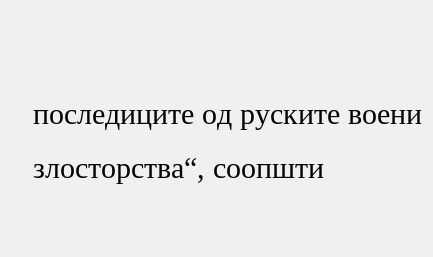последиците од руските воени злосторства“, соопшти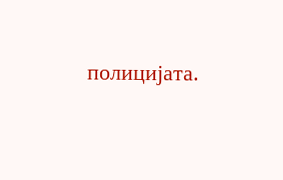полицијата.